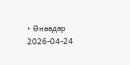• Өнөөдөр 2026-04-24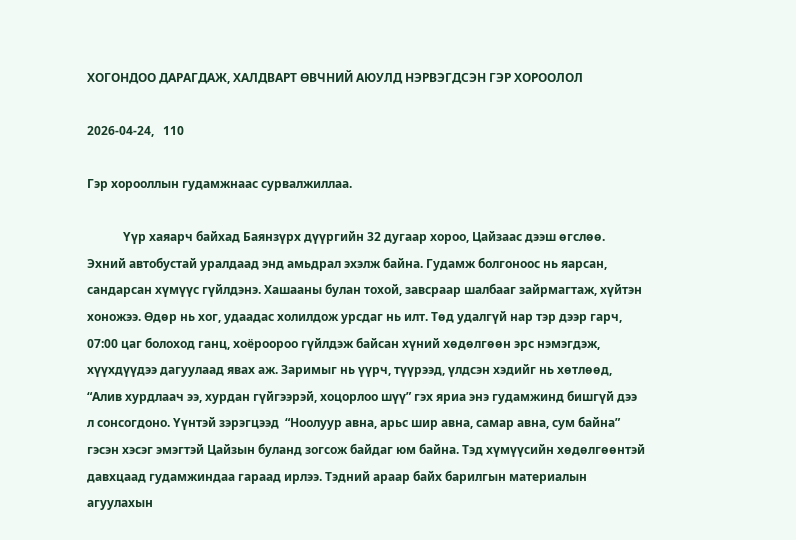ХОГОНДОО ДАРАГДАЖ, ХАЛДВАРТ ӨВЧНИЙ АЮУЛД НЭРВЭГДСЭН ГЭР ХОРООЛОЛ

2026-04-24,   110

Гэр хорооллын гудамжнаас сурвалжиллаа.

            Үүр хаяарч байхад Баянзүрх дүүргийн 32 дугаар хороо, Цайзаас дээш өгслөө. Эхний автобустай уралдаад энд амьдрал эхэлж байна. Гудамж болгоноос нь яарсан, сандарсан хүмүүс гүйлдэнэ. Хашааны булан тохой, завсраар шалбааг зайрмагтаж, хүйтэн хоножээ. Өдөр нь хог, удаадас холилдож урсдаг нь илт. Төд удалгүй нар тэр дээр гарч, 07:00 цаг болоход ганц, хоёроороо гүйлдэж байсан хүний хөдөлгөөн эрс нэмэгдэж, хүүхдүүдээ дагуулаад явах аж. Заримыг нь үүрч, түүрээд, үлдсэн хэдийг нь хөтлөөд, “Алив хурдлаач ээ, хурдан гүйгээрэй, хоцорлоо шүү” гэх яриа энэ гудамжинд бишгүй дээ л сонсогдоно. Үүнтэй зэрэгцээд  “Ноолуур авна, арьс шир авна, самар авна, сум байна” гэсэн хэсэг эмэгтэй Цайзын буланд зогсож байдаг юм байна. Тэд хүмүүсийн хөдөлгөөнтэй давхцаад гудамжиндаа гараад ирлээ. Тэдний араар байх барилгын материалын агуулахын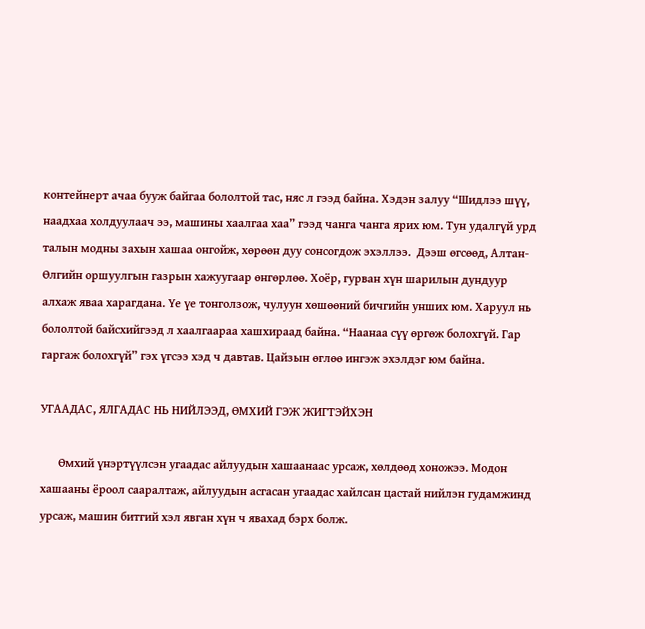контейнерт ачаа бууж байгаа бололтой тас, няс л гээд байна. Хэдэн залуу “Шидлээ шүү, наадхаа холдуулаач ээ, машины хаалгаа хаа” гээд чанга чанга ярих юм. Тун удалгүй урд талын модны захын хашаа онгойж, хөрөөн дуу сонсогдож эхэллээ.  Дээш өгсөөд, Алтан-Өлгийн оршуулгын газрын хажуугаар өнгөрлөө. Хоёр, гурван хүн шарилын дундуур алхаж яваа харагдана. Үе үе тонголзож, чулуун хөшөөний бичгийн унших юм. Харуул нь бололтой байсхийгээд л хаалгаараа хашхираад байна. “Наанаа сүү өргөж болохгүй. Гар гаргаж болохгүй” гэх үгсээ хэд ч давтав. Цайзын өглөө ингэж эхэлдэг юм байна.

УГААДАС, ЯЛГАДАС НЬ НИЙЛЭЭД, ӨМХИЙ ГЭЖ ЖИГТЭЙХЭН

      Өмхий үнэртүүлсэн угаадас айлуудын хашаанаас урсаж, хөлдөөд хоножээ. Модон хашааны ёроол сааралтаж, айлуудын асгасан угаадас хайлсан цастай нийлэн гудамжинд урсаж, машин битгий хэл явган хүн ч явахад бэрх болж.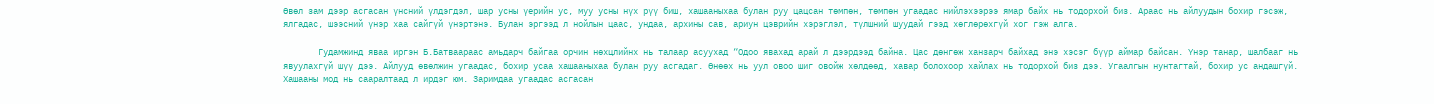Өвөл зам дээр асгасан үнсний үлдэгдэл, шар усны үерийн ус, муу усны нүх рүү биш, хашааныхаа булан руу цацсан төмпөн, төмпөн угаадас нийлэхээрээ ямар байх нь тодорхой биз. Араас нь айлуудын бохир гэсэж, ялгадас, шээсний үнэр хаа сайгүй үнэртэнэ. Булан эргээд л нойлын цаас, ундаа, архины сав, ариун цэврийн хэрэглэл, түлшний шуудай гээд хөглөрөхгүй хог гэж алга.

       Гудамжинд яваа иргэн Б.Батваараас амьдарч байгаа орчин нөхцлийнх нь талаар асуухад “Одоо явахад арай л дээрдээд байна. Цас дөнгөж ханзарч байхад энэ хэсэг бүүр аймар байсан. Үнэр танар, шалбааг нь явуулахгүй шүү дээ. Айлууд өвөлжин угаадас, бохир усаа хашааныхаа булан руу асгадаг. Өнөөх нь уул овоо шиг овойж хөлдөөд, хавар болохоор хайлах нь тодорхой биз дээ. Угаалгын нунтагтай, бохир ус андашгүй. Хашааны мод нь сааралтаад л ирдэг юм. Заримдаа угаадас асгасан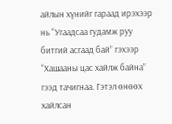айлын хүнийг гараад ирэхээр нь “Угаадсаа гудамж руу битгий асгаад бай” гэхээр “Хашааны цас хайлж байна” гээд тачигнаа. Гэтэл өнөөх хайлсан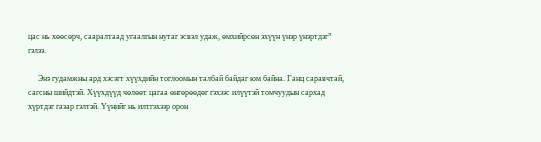цас нь хөөсөрч, сааралтаад угаалгын нутаг эсвэл удаж, өмхийрсөн эхүүн үнэр үнэртдэг” гэлээ.

     Энэ гудамжны ард хэсэгт хүүхдийн тоглоомын талбай байдаг юм байна. Ганц саравчтай, сагсны шийдтэй. Хүүхдүүд чөлөөт цагаа өнгөрөөдөг гэхээс илүүтэй томчуудын сархад хүртдэг газар гэлтэй. Үүнийг нь илтгэхээр орон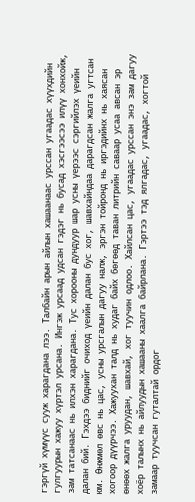гэргүй хүмүүс сууж харагдана лээ. Талбайн арын айлын хашаанаас урссан угаадас хүүхдийн гулгуурын хажуу хүртэл урсана. Ингэж урсаад удсан гэдэг нь бусад хэсгээсээ илүү хонхойж, зам татсанаас нь илхэн харагдана. Тус хорооны дундуур шар усны үерээс сэргийлэх үеийн далан бий. Гэхдээ биднийг очиход үеийн далан бус хог, шавхайндаа дарагдсан жалга угтсан юм. Өнжмөл өвс нь цас, усны урсгалын дагуу налж, эргэн тойронд нь иргэдийнх нь хаясан хогоор дүүрчээ. Хажуухан талд нь худаг байх бөгөөд таван литрийн саваар усаа авсан эр өнөөх жалга уруудан, шавхай, хог туучин одлоо. Хайлсан цас, угаадас урссан энэ зам дагуу хоёр талынх нь айлуудын хашааны хаалга байрлана. Гэртээ тэд ялгадас, угаадас, хогтой замаар туучсан гуталтай ордог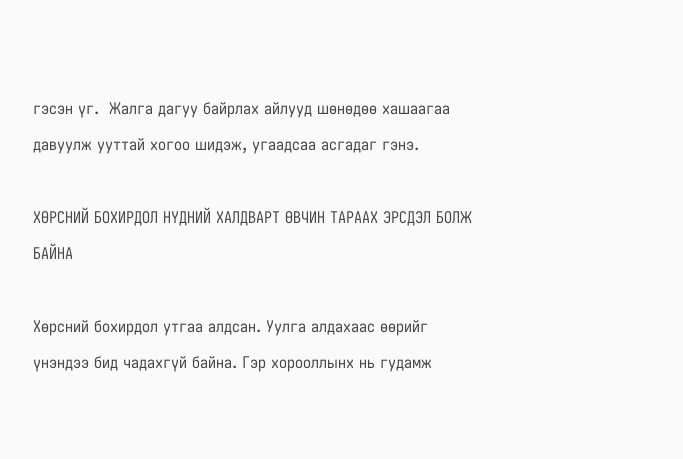гэсэн үг.  Жалга дагуу байрлах айлууд шөнөдөө хашаагаа давуулж ууттай хогоо шидэж, угаадсаа асгадаг гэнэ.

ХӨРСНИЙ БОХИРДОЛ НҮДНИЙ ХАЛДВАРТ ӨВЧИН ТАРААХ ЭРСДЭЛ БОЛЖ БАЙНА

Хөрсний бохирдол утгаа алдсан. Уулга алдахаас өөрийг үнэндээ бид чадахгүй байна. Гэр хорооллынх нь гудамж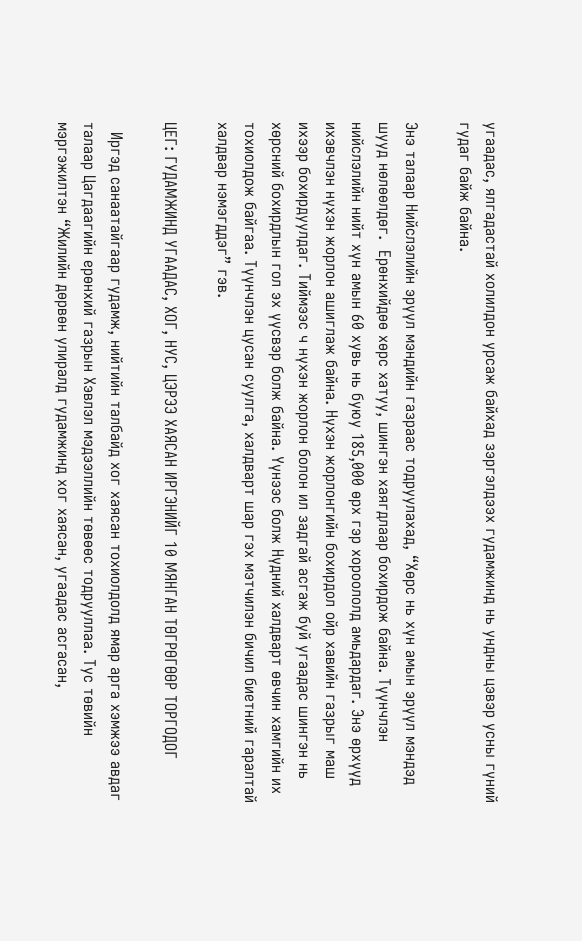угаадас, ялгадастай холилдон урсаж байхад зэргэлдээх гудамжинд нь ундны цэвэр усны гүний гудаг байж байна.

Энэ талаар Нийслэлийн эрүүл мэндийн газраас тодруулахад, “Хөрс нь хүн амын эрүүл мэндэд шууд нөлөөлдөг.  Ерөнхийдөө хөрс хатуу, шингэн хаягдлаар бохирдож байна. Түүнчлэн нийслэлийн нийт хүн амын 60 хувь нь буюу 185,000 өрх гэр хороололд амьдардаг. Энэ өрхүүд ихэвчлэн нүхэн жорлон ашиглаж байна. Нүхэн жорлонгийн бохирдол ойр хавийн газрыг маш ихээр бохирдуулдаг. Тиймээс ч нүхэн жорлон болон ил задгай асгаж буй угаадас шингэн нь хөрсний бохирдлын гол эх үүсвэр болж байна. Үүнээс болж Нүдний халдварт өвчин хамгийн их тохиолдож байгаа. Түүнчлэн цусан суулга, халдварт шар гэх мэтчилэн бичил биетний гаралтай халдвар нэмэгддэг” гэв.

ЦЕГ: ГУДАМЖИНД УГААДАС, ХОГ, НУС, ЦЭРЭЭ ХАЯСАН ИРГЭНИЙГ 10 МЯНГАН ТӨГРӨГӨӨР ТОРГОДОГ

  Иргэд санаатайгаар гудамж, нийтийн талбайд хог хаясан тохиолдолд ямар арга хэмжээ авдаг талаар Цагдаагийн ерөнхий газрын Хэвлэл мэдээллийн төвөөс тодрууллаа. Тус төвийн мэргэжилтэн “Жилийн дөрвөн улиралд гудамжинд хог хаясан, угаадас асгасан,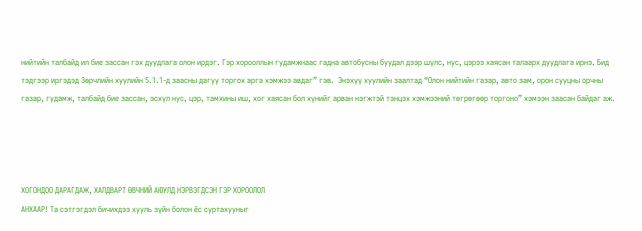нийтийн талбайд ил бие зассан гэх дуудлага олон ирдэг. Гэр хорооллын гудамжнаас гадна автобусны буудал дээр шүлс, нус, цэрээ хаясан талаарх дуудлага ирнэ. Бид тэдгээр иргэдэд Зөрчлийн хуулийн 5.1.1-д заасны дагуу торгох арга хэмжээ авдаг” гэв.  Энэхүү хуулийн заалтад “Олон нийтийн газар, авто зам, орон сууцны орчны газар, гудамж, талбайд бие зассан, эсхүл нус, цэр, тамхины иш, хог хаясан бол хүнийг арван нэгжтэй тэнцэх хэмжээний төгрөгөөр торгоно” хэмээн заасан байдаг аж.




ХОГОНДОО ДАРАГДАЖ, ХАЛДВАРТ ӨВЧНИЙ АЮУЛД НЭРВЭГДСЭН ГЭР ХОРООЛОЛ
АНХААР! Та сэтгэгдэл бичихдээ хууль зүйн болон ёс суртахууныг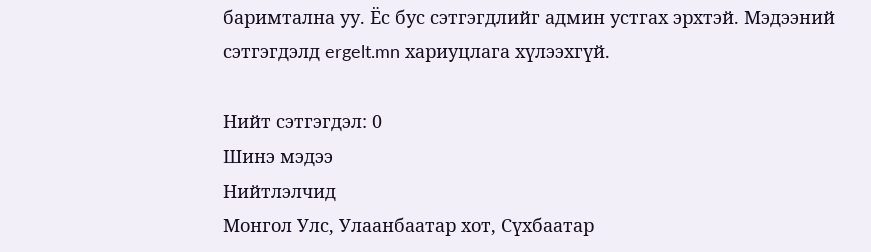баримтална уу. Ёс бус сэтгэгдлийг админ устгах эрхтэй. Мэдээний сэтгэгдэлд ergelt.mn хариуцлага хүлээхгүй.

Нийт сэтгэгдэл: 0
Шинэ мэдээ
Нийтлэлчид
Монгол Улс, Улаанбаатар хот, Сүхбаатар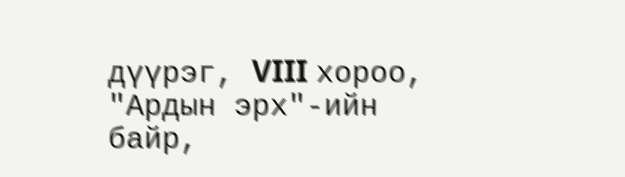дүүрэг, VIII хороо, "Ардын эрх"-ийн байр,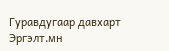Гуравдугаар давхарт Эргэлт.мн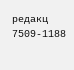редакц
7509-1188